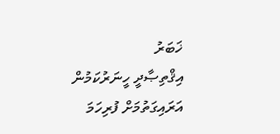ޚަބަރު
އިޤްތިޞާދީ ހީނަރުކަމުން އަރައިގަތުމަށް ފުރިހަމަ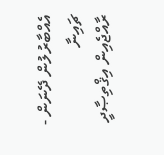އެއްބާރުލުން ދޭނަން - ޗައިނާ
ރާއްޖެއިން އިޤްތިޞާދީ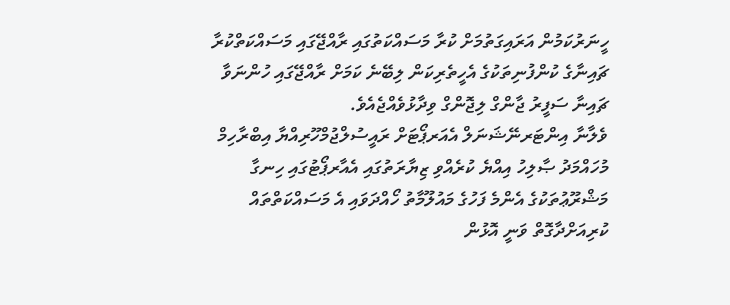ހީނަރުކަމުން އަރައިގަތުމަށް ކުރާ މަސައްކަތުގައި ރާއްޖޭގައި މަސައްކަތްކުރާ ޗައިނާގެ ކުންފުނިތަކުގެ އެހީތެރިކަން ލިބޭނެ ކަމަށް ރާއްޖޭގައި ހުންނަވާ ޗައިނާ ސަފީރު ޖާންގް ލިޖޮންގް ވިދާޅުވެއްޖެއެވެ.
ވެލާނާ އިންޓަރނޭޝަނަލް އެއަރޕޯޓަށް ރައީސުލްޖުމްހޫރިއްޔާ އިބްރާހިމް މުހައްމަދު ޞާލިހު އިއްޔެ ކުރެއްވި ޒިޔާރަތުގައި އެއާރޕޯޓުގައި ހިނގާ މަޝްރޫޢުތަކުގެ އެންމެ ފަހުގެ މައުލޫމާތު ހޯއްދަވައި އެ މަސައްކަތްތައް ކުރިއަށްދާގޮތް ވަނީ އޮޅުން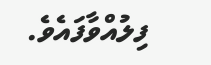ފިލުއްވާފައެވެ.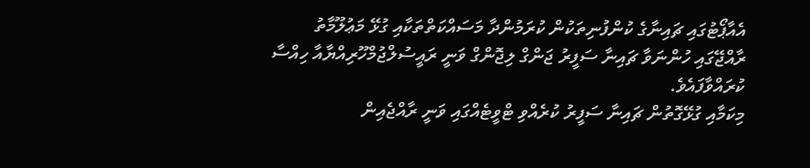އެއާޕޯޓުގައި ޗައިނާގެ ކުންފުނިތަކުން ކުރަމުންދާ މަސައްކަތްތަކާއި ގުޅޭ މަޢުލޫމާތު ރާއްޖޭގައި ހުންނަވާ ޗައިނާ ސަފީރު ޖަންގް ލިޖޮންގް ވަނީ ރައީސުލްޖުމްހޫރިއްޔާއާ ހިއްސާ ކުރައްވާފައެވެ.
މިކަމާއި ގުޅޭގޮތުން ޗައިނާ ސަފީރު ކުރެއްވި ޓްވީޓެއްގައި ވަނީ ރާއްޖެއިން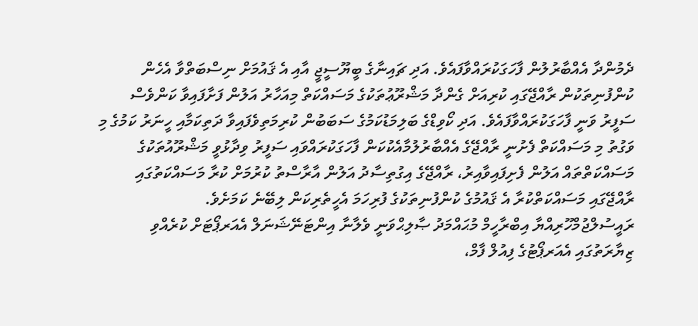ދެމުންދާ އެއްބާރުލުން ފާހަގަކުރައްވާފައެވެ. އަދި ޗައިނާގެ ބީޔޫސީޖީ އާއި އެ ޤައުމަށް ނިސްބަތްވާ އެހެން ކުންފުނިތަކުން ރާއްޖޭގައި ކުރިއަށް ގެންދާ މަޝްރޫޢުތަކުގެ މަސައްކަތް މިއަހާރު އަލުން ފަށާފައިވާ ކަންވެސް ސަފީރު ވަނީ ފާހަގަކުރައްވާފައެވެ. އަދި ކޯވިޑްގެ ބަލިމަޑުކަމުގެ ސަބަބުން ކުރިމަތިވެފައިވާ ދަތިކަމާއި ހީނަރު ކަމުގެ މި ވަގުތު މި މަސައްކަތް ފެށުނީ ރާއްޖޭގެ އެއްބާރުލުމާއެކުކަން ފާހަގަކުރައްވައި ސަފީރު ވިދާޅުވީ މަޝްރޫއުތަކުގެ މަސައްކަތްތައް އަލުން ފެށިފައިވާއިރު، ރާއްޖޭގެ އިގުތިސާދު އަލުން އާރާސްތު ކުރުމަށް ކުރާ މަސައްކަތުގައި ރާއްޖޭގައި މަސައްކަތްކުރާ އެ ޤައުމުގެ ކުންފުނިތަކުގެ ފުރިހަމަ އެހީތެރިކަން ލިބޭނެ ކަމަށެވެ.
ރައީސުލްޖުމްހޫރިއްޔާ އިބްރާހީމް މުޙައްމަދު ޞާލިޙްވަނީ ވެލާނާ އިންޓަނޭޝަނަލް އެއަރޕޯޓަށް ކުރެއްވި ޒިޔާރަތުގައި އެއަރޕޯޓުގެ ފިއުލް ފާމް،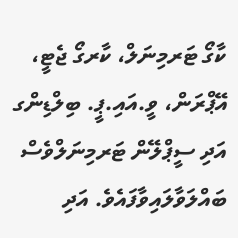ކާގޯ ޓަރމިނަލް، ކާރގޯ ޖެޓީ، އޭޕްރަން، ވީ.އައި.ޕީ. ބިލްޑިންގ އަދި ސީޕްލޭން ޓަރމިނަލްވެސް ބައްލަވާލައިވާފައެވެ. އަދި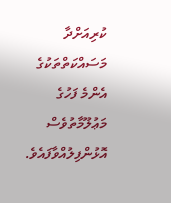ކުރިއަށްދާ މަސައްކަތްތަކުގެ އެންމެ ފަހުގެ މަޢުލޫމާތުވެސް އޮޅުންފިލުއްވާފައެވެ.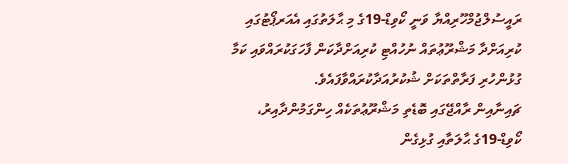ރައީސުލްޖުމްހޫރިއްޔާ ވަނީ ކޯވިޑް-19ގެ މި ޙާލަތުގައި އެއަރޕޯޓުގައި ކުރިއަށްދާ މަޝްރޫޢުތައް ނުހުއްޓި ކުރިއަށްދާކަން ފާހަގަކުރައްވައި ކަމާ ގުޅުންހުރި ފަރާތްތަކަށް ޝުކުރުއަދާކުރައްވާފައެވެ.
ޗައިނާއިން ރާއްޖޭގައި ބޮޑެތި މަޝްރޫޢުތަކެއް ހިންގަމުންދާއިރު، ކޯވިޑް-19ގެ ޙާލަތާއި ގުޅިގެން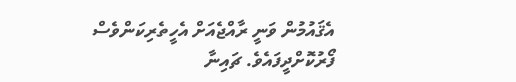އެޤައުމުން ވަނީ ރާއްޖެއަށް އެހީތެރިކަންވެސް ފޯރުކޮށްދީފައެވެ. ޗައިނާ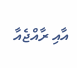އާއި ރާއްޖެއާ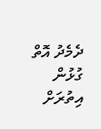ދެމެދު އޮތް ގުޅުން އިތުރަށް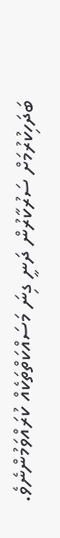ބަދަހިކުރުމަށް ސަރުކާރުން ދަނީ ގިނަ މަސައްކަތްތަކެއް ކުރައްވަމުންނެވެ.